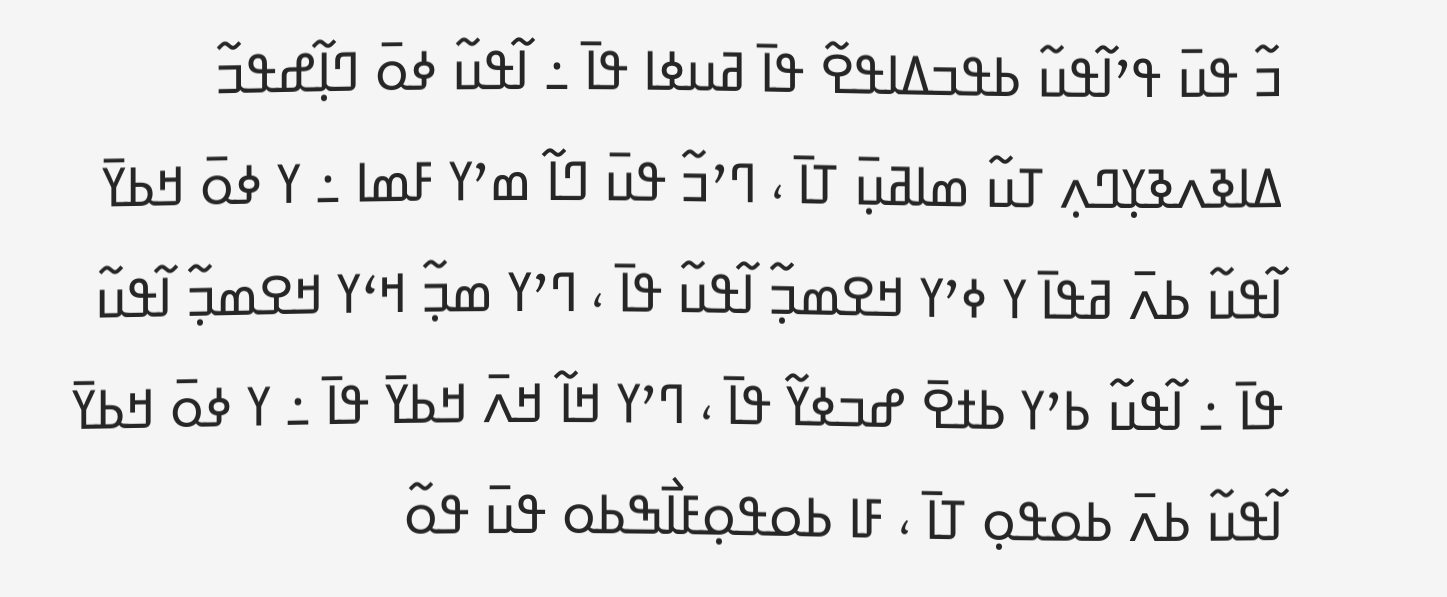ߏ߬ ߟߎ߫ ߟߴߊ߬ߟߎ߬ ߕߟߏߡߊߟߐ߬ ߟߊ߫ ߥߎߦߊ ߟߊ߫ ߸ ߊ߬ߟߎ߬ ߦߋ߫ ߣߊ߲߬ߝߟߏ߬ ߡߊߢߍߢߌ߲ߣߍ߲ ߠߎ߬ ߘߊߥߎ߲߫ ߠߊ߫ ، ߣߴߏ߬ ߟߎ߫ ߣߊ߬ ߘߴߌ ߓߘߊ ߸ ߌ ߦߋ߫ ߞߕߌ߫ ߊ߬ߟߎ߬ ߕߍ߫ ߥߟߊ߫ ߌ ߦߴߌ ߞߐߘߏ߲߬ ߊ߬ߟߎ߬ ߟߊ߫ ، ߣߴߌ ߘߏ߲߬ ߞߵߌ ߞߐߘߏ߲߬ ߊ߬ߟߎ߬ ߟߊ߫ ߸ ߊ߬ߟߎ߬ ߕߴߌ ߕߙߐ߫ ߝߏߦߌ߬ ߟߊ߫ ، ߣߴߌ ߞߊ߬ ߞߍ߫ ߞߕߌ߫ ߟߊ߫ ߸ ߌ ߦߋ߫ ߞߕߌ߫ ߊ߬ߟߎ߬ ߕߍ߫ ߕߋߟߋ߲ ߠߊ߫ ، ߓߊ ߕߋߟߋ߲ߓߊ߯ߒߕߋ ߟߎ߫ ߟߋ߬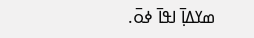ߘߌߡߊ߲߫ ߊߟߊ߫ ߦߋ߫.